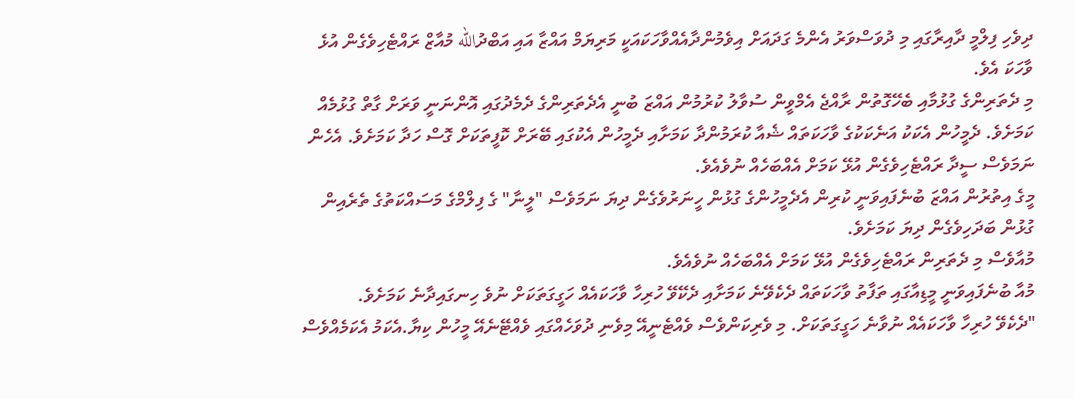ދިވެހި ފިލްމީ ދާއިރާގައި މި ދުވަސްވަރު އެންމެ ގަދައަށް އިވެމުންދާއެއްވާހަކައަކީ މަރިޔަމް އައްޒާ އައި އަބްދުالله މުއާޒް ރައްޓެހިވެގެން އުޅެ ވާހަކަ އެވެ.
މި ދެތަރިންގެ ގުޅުމާއި ބެހޭގޮތުން ރާއްޖެ އެމްވީން ސުވާލު ކުރުމުން އައްޒަ ބުނީ އެދެތަރިންގެ ދެމެދުގައި އޮންނަނީ ވަރަށް ގާތް ގުޅުމެއް ކަމަށެވެ. ދެމީހުން އެކަކު އަނެކަކުގެ ވާހަކަތައް ޝެއާ ކުރަމުންދާ ކަމަށާއި ދެމީހުން އެކުގައި ބޭރަށް ކޮފީތަކަށް ގޮސް ހަދާ ކަމަށެވެ. އެހެން ނަމަވެސް ސީދާ ރައްޓެހިވެގެން އުޅޭ ކަމަށް އެއްބަހެއް ނުވެއެވެ.
މީގެ އިތުރުން އައްޒަ ބުނެފައިވަނީ ކުރިން އެދެމީހުންގެ ގުޅުން ހީނަރުވެގެން ދިޔަ ނަމަވެސް "ލީނާ" ގެ ފިލްމްގެ މަސައްކަތުގެ ތެރެއިން ގުޅުން ބަދަހިވެގެން ދިޔަ ކަމަށެވެ.
މުއާވެސް މި ދެތަރިން ރައްޓެހިވެގެން އުޅޭ ކަމަށް އެއްބަހެއް ނުވެއެވެ.
މުއާ ބުނެފައިވަނީ މީޑިއާގައި ތަފާތު ވާހަކަތައް ދެކެވޭނެ ކަމަށާއި ދެކޭވޭ ހުރިހާ ވާހަކައެއް ހަގީގަތަކަށް ނުވެ ހިނގައިދާނެ ކަމަށެވެ.
"ދެކެވޭ ހުރިހާ ވާހަކައެއް ނުވާނެ ހަގީގަތަކަށް. މި ވެރިކަންވެސް ވެއްޓެނީއޭ މިވެނި ދުވަހެއްގައި ވެއްޓޭނެއޭ މީހުން ކިޔާ.އެކަމު އެކަމެއްވެސް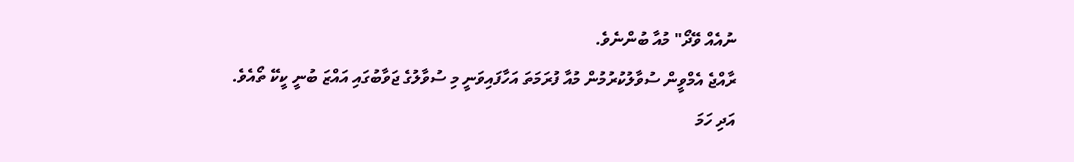ނުއެއް ވޭދޯ" މުއާ ބުންނެވެ.
ރާއްޖެ އެމްވީން ސުވާލުކުރުމުން މުއާ ފުރަމަތަ އަހާފައިވަނީ މި ސުވާލުގެ ޖަވާބުގައި އައްޒަ ބުނީ ކީކޭ ތޯއެވެ.
އަދި ހަމަ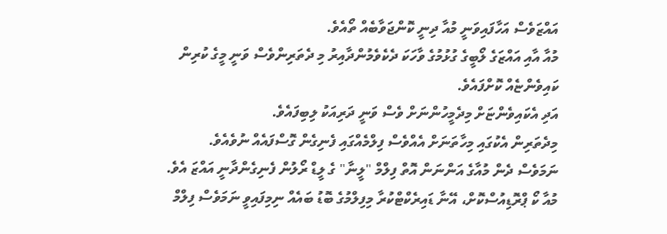އައްޒަވެސް އަހާފައިވަނީ މުއާ ދިނީ ކޮންޖަވާބެއް ތޯއެވެ.
މުއާ އާއި އައްޒަގެ ލޯބީގެ ގުޅުމުގެ ވާހަކަ ދެކެވެމުންދާއިރު މި ދެތަރިންވެސް ވަނީ މީގެ ކުރިން ކައިވެންޏެއް ކޮށްފައެވެ.
އަދި އެކައިވެންޏަށް މިދެމީހުންނަށް ވެސް ވަނީ ދަރިއަކު ލިބިފައެވެ.
މިދެތަރިން އެކުގައި މިހާތަނަށް އެއްވެސް ފިލްމެއްގައި ފެނިގެން ގޮސްފައެއް ނުވެއެވެ. ނަމަވެސް ދެން މުއާގެ އަންނަން އޮތް ފިލްމް "ލީނާ" ގެ ލީޑް ރޯލުން ފެނިގެންދާނީ އައްޒަ އެވެ.
މުއާ ކޯ ޕްރޮޑިއުސްކޮށް، އޭނާ ޑައިރެކްޓްކުރާ މިފިލްމުގެ ބޮޑު ބައެއް ނިމިފައިވީ ނަމަވެސް ފިލްމް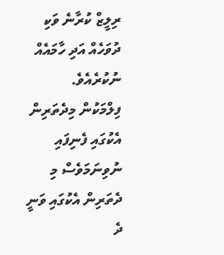ރިލީޒް ކުރާނެ ވަކި ދުވަހެއް އަދި ހާމައެއް ނުކުރެއެވެ.
ފިލްމަކުން މިދެތަރިން އެކުގައި ފެނިފައި ނުވިނަމަވެސް މި ދެތަރިން އެކުގައި ވަނީ ދެ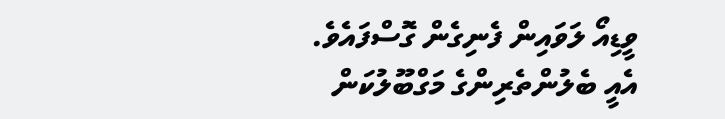ވީޑިއޯ ލަވައިން ފެނިގެން ގޮސްފައެވެ.
އެއީ ބެލުންތެރިންގެ މަގްބޫލުކަން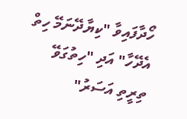ހޯދާފައިވާ "ކިޔާދޭނަމޭ ހިތް އެދޭހާ" އަދި "ހިތުގަވޭ ތިރީތި އަސަރު"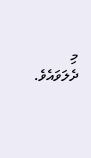މި ދެލަވައެވެ.